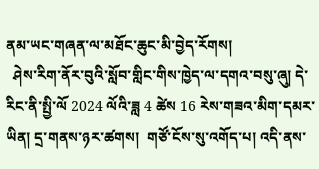ནམ་ཡང་གཞན་ལ་མཐོང་ཆུང་མི་བྱེད་རོགས།
  ཤེས་རིག་ནོར་བུའི་སློབ་གླིང་གིས་ཁྱེད་ལ་དགའ་བསུ་ཞུ། དེ་རིང་ནི་སྤྱི་ལོ 2024 ལོའི་ཟླ 4 ཚེས 16 རེས་གཟའ་མིག་དམར་ཡིན། དྲ་གནས་ཉར་ཚགས།  གཙོ་ངོས་སུ་འགོད་པ། འདི་ནས་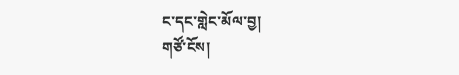ང་དང་གླེང་མོལ་བྱ།
གཙོ་ངོས།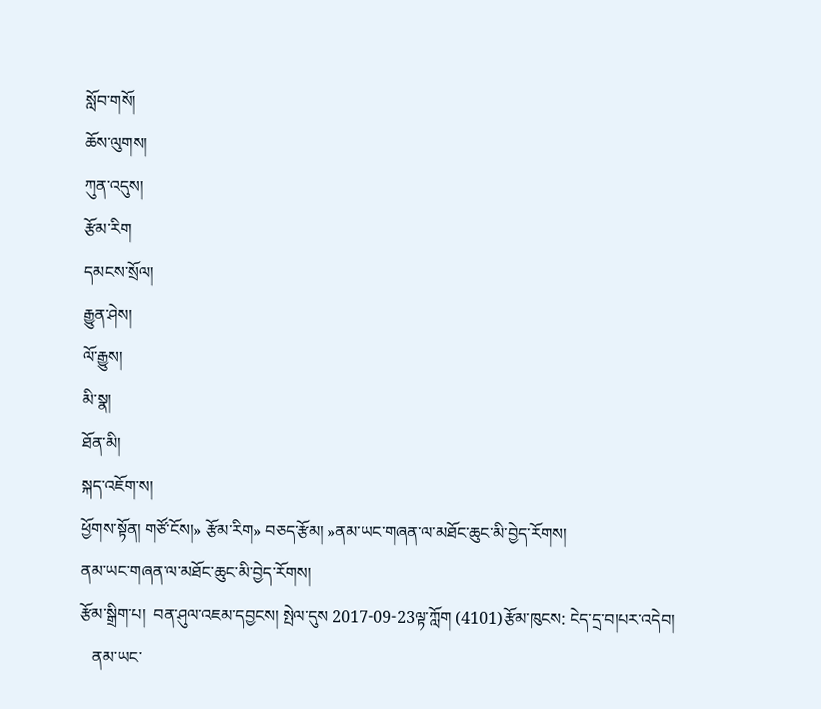སློབ་གསོ།
ཆོས་ལུགས།
ཀུན་འདུས།
རྩོམ་རིག
དམངས་སྲོལ།
རྒྱུན་ཤེས།
ལོ་རྒྱུས།
མི་སྣ།
ཐོན་མི།
སྐད་འཇོག་ས།
ཕྱོགས་སྟོན། གཙོ་ངོས།» རྩོམ་རིག» བཅད་རྩོམ། »ནམ་ཡང་གཞན་ལ་མཐོང་ཆུང་མི་བྱེད་རོགས།
ནམ་ཡང་གཞན་ལ་མཐོང་ཆུང་མི་བྱེད་རོགས།
རྩོམ་སྒྲིག་པ།  བན་ཤུལ་འཇམ་དབྱངས། སྤེལ་དུས 2017-09-23ལྟ་ཀློག (4101)རྩོམ་ཁུངས: ངེད་དྲ་བ།པར་འདེབ།
   ནམ་ཡང་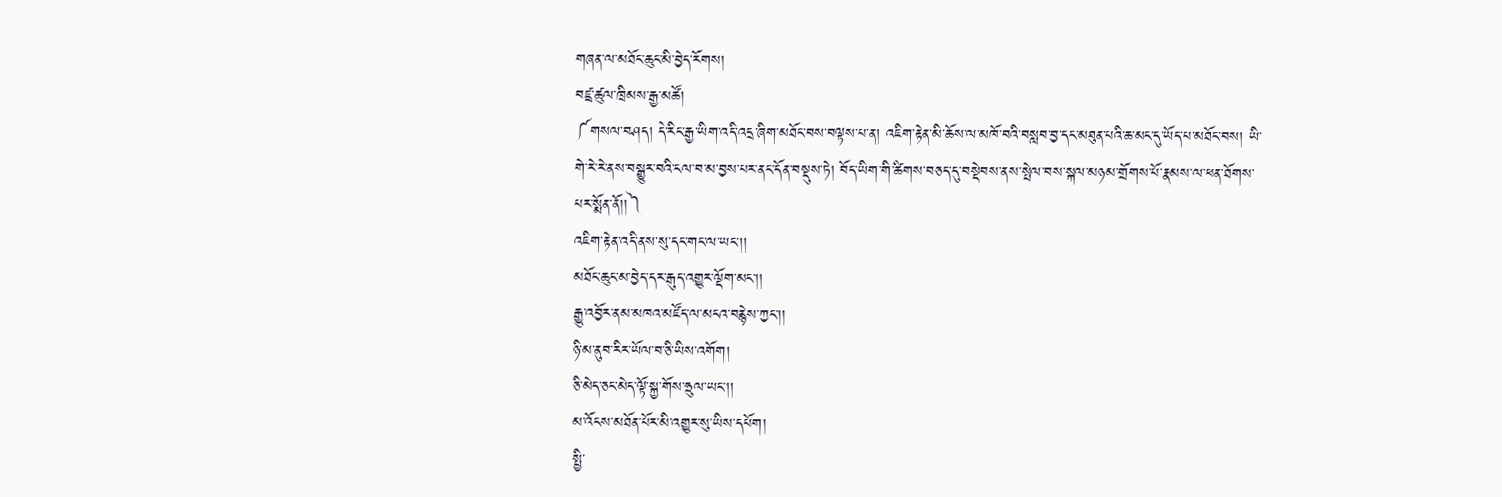གཞན་ལ་མཐོང་ཆུང་མི་བྱེད་རོགས།
བཛྲ་ཚུལ་ཁྲིམས་རྒྱ་མཚོ།
༼གསལ་བཤད། དེ་རིང་རྒྱ་ཡིག་འདི་འདྲ་ཞིག་མཐོང་བས་བལྟས་པ་ན། འཇིག་རྟེན་མི་ཆོས་ལ་མཁོ་བའི་བསླབ་བྱ་དང་མཐུན་པའི་ཆ་མང་དུ་ཡོད་པ་མཐོང་བས། ཡི་གེ་རེ་རེ་ནས་བསྒྱུར་བའི་ངལ་བ་མ་བྱས་པར་ནང་དོན་བསྡུས་ཏེ། བོད་ཡིག་གི་ཚིགས་བཅད་དུ་བསྡེབས་ནས་སྤེལ་བས་སྐལ་མཉམ་གྲོགས་པོ་རྣམས་ལ་ཕན་ཐོགས་པར་སྨོན་ནོ།།༽
འཇིག་རྟེན་འདི་ནས་སུ་དང་གང་ལ་ཡང་།།
མཐོང་ཆུང་མ་བྱེད་དར་རྒུད་འགྱུར་ལྡོག་མང་།།
རྒྱུ་འབྱོར་ནམ་མཁའ་མཛོད་ལ་མངའ་བརྙེས་ཀྱང་།།
ཉི་མ་ནུབ་རིར་ཡོལ་བ་ཅི་ཡིས་འགོག།
ཅི་མེད་ཅང་མེད་ལྟོ་སྐྱ་གོས་ཧྲུལ་ཡང་།།
མ་འོངས་མཐོན་པོར་མི་འགྱུར་སུ་ཡིས་དཔོག།
སྤྱི་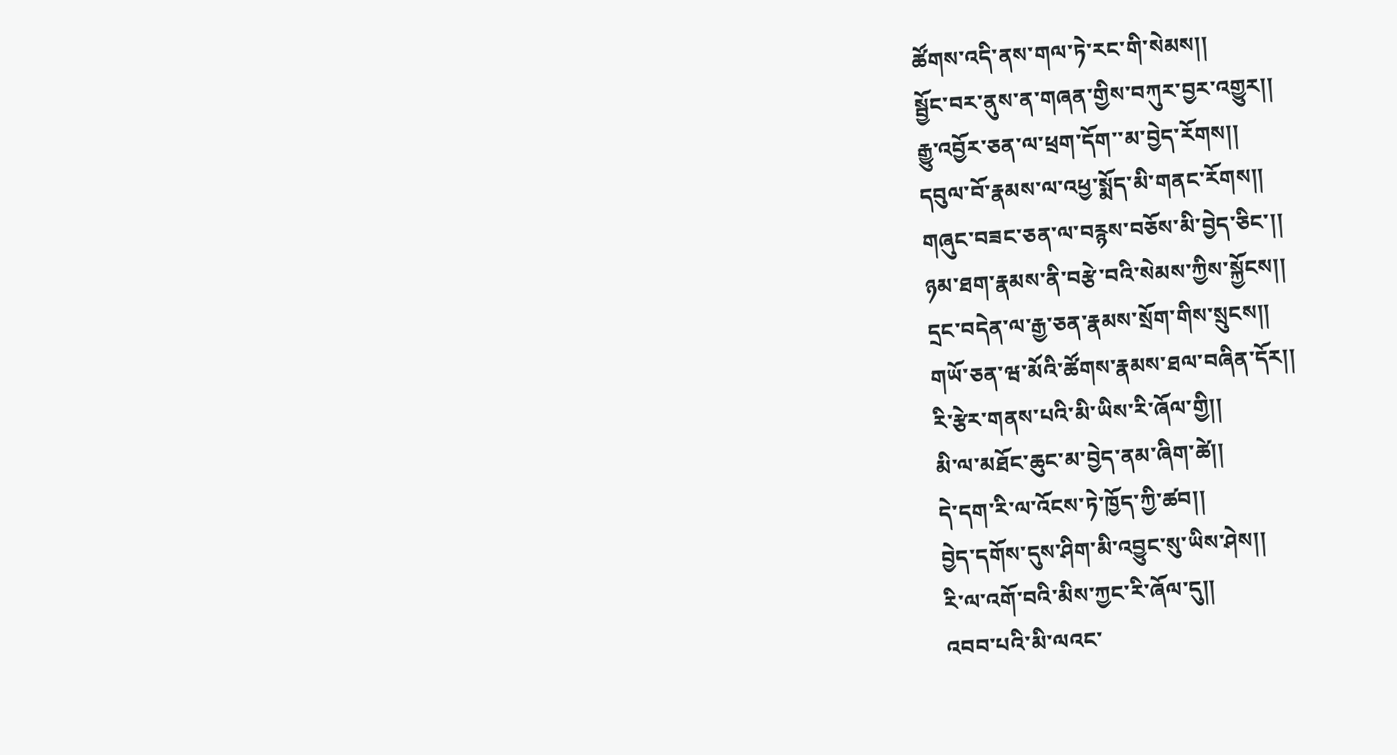ཚོགས་འདི་ནས་གལ་ཏེ་རང་གི་སེམས།།
སྦྱོང་བར་ནུས་ན་གཞན་གྱིས་བཀུར་བྱར་འགྱུར།།
རྒྱུ་འབྱོར་ཅན་ལ་ཕྲག་དོག་་མ་བྱེད་རོགས།།
དབུལ་བོ་རྣམས་ལ་འཕྱ་སྨོད་མི་གནང་རོགས།།
གཞུང་བཟང་ཅན་ལ་བརྙས་བཅོས་མི་བྱེད་ཅིང་།།
ཉམ་ཐག་རྣམས་ནི་བརྩེ་བའི་སེམས་ཀྱིས་སྐྱོངས།།
དྲང་བདེན་ལ་རྒྱ་ཅན་རྣམས་སྲོག་གིས་སྲུངས།།
གཡོ་ཅན་ཝ་མོའི་ཚོགས་རྣམས་ཐལ་བཞིན་དོར།།
རི་རྩེར་གནས་པའི་མི་ཡིས་རི་ཞོལ་གྱི།།
མི་ལ་མཐོང་ཆུང་མ་བྱེད་ནམ་ཞིག་ཚེ།།
དེ་དག་རི་ལ་འོངས་ཏེ་ཁྱོད་ཀྱི་ཚབ།།
བྱེད་དགོས་དུས་ཤིག་མི་འབྱུང་སུ་ཡིས་ཤེས།།
རི་ལ་འགོ་བའི་མིས་ཀྱང་རི་ཞོལ་དུ།།
འབབ་པའི་མི་ལའང་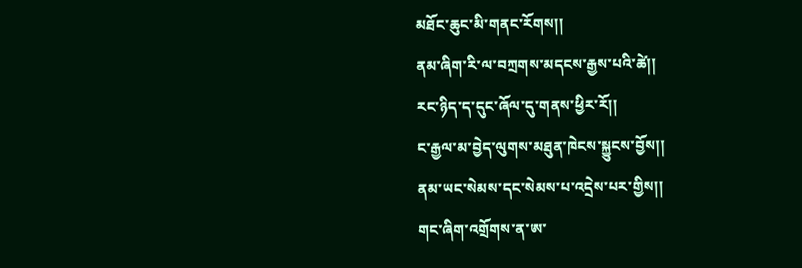མཐོང་ཆུང་མི་གནང་རོགས།།
ནམ་ཞིག་རི་ལ་བཀྲགས་མདངས་རྒྱས་པའི་ཚེ།།
རང་ཉིད་ད་དུང་ཞོལ་དུ་གནས་ཕྱིར་རོ།།
ང་རྒྱལ་མ་བྱེད་ལུགས་མཐུན་ཁེངས་སྐྱུངས་བྱོས།།
ནམ་ཡང་སེམས་དང་སེམས་པ་འདྲེས་པར་གྱིས།།
གང་ཞིག་འགྲོགས་ན་ཨ་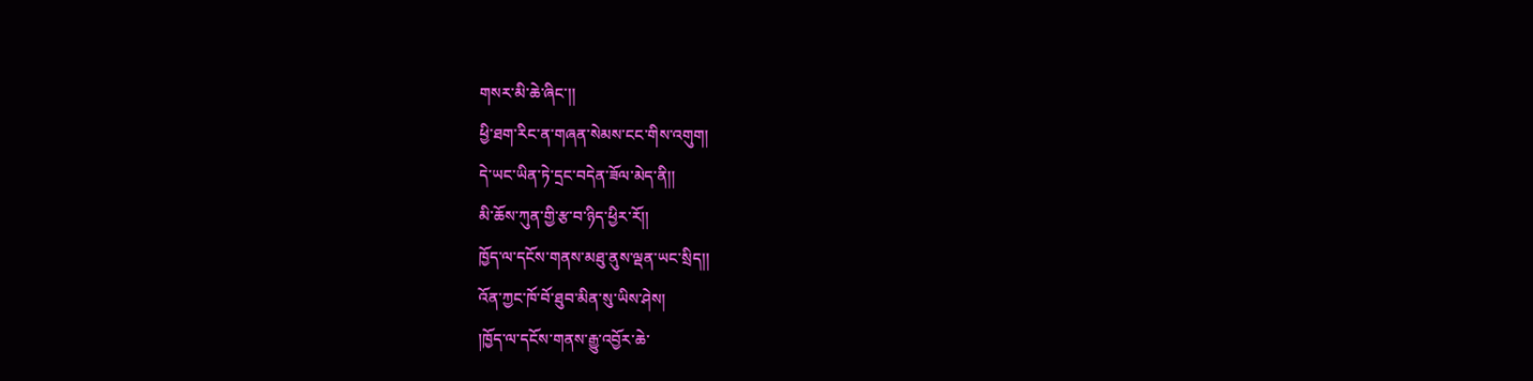གསར་མི་ཆེ་ཞིང་།།
ཕྱི་ཐག་རིང་ན་གཞན་སེམས་ངང་གིས་འགུག།
དེ་ཡང་ཡིན་ཏེ་དྲང་བདེན་ཟོལ་མེད་ནི།།
མི་ཆོས་ཀུན་གྱི་རྩ་བ་ཉིད་ཕྱིར་རོ།།
ཁྱོད་ལ་དངོས་གནས་མཐུ་ནུས་ལྡན་ཡང་སྲིད།།
འོན་ཀྱང་ཁོ་བོ་ཐུབ་མིན་སུ་ཡིས་ཤེས།
།ཁྱོད་ལ་དངོས་གནས་རྒྱུ་འབྱོར་ཆེ་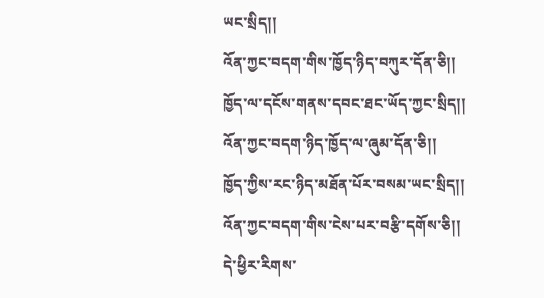ཡང་སྲིད།།
འོན་ཀྱང་བདག་གིས་ཁྱོད་ཉིད་བཀུར་དོན་ཅི།།
ཁྱོད་ལ་དངོས་གནས་དབང་ཐང་ཡོད་ཀྱང་སྲིད།།
འོན་ཀྱང་བདག་ཉིད་ཁྱོད་ལ་ཞུམ་དོན་ཅི།།
ཁྱོད་ཀྱིས་རང་ཉིད་མཐོན་པོར་བསམ་ཡང་སྲིད།།
འོན་ཀྱང་བདག་གིས་ངེས་པར་བརྩི་དགོས་ཅི།།
དེ་ཕྱིར་རིགས་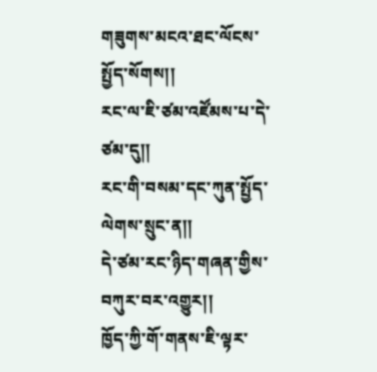གཟུགས་མངའ་ཐང་ལོངས་སྤྱོད་སོགས།།
རང་ལ་ཇི་ཙམ་འཛོམས་པ་དེ་ཙམ་དུ།།
རང་གི་བསམ་དང་ཀུན་སྤྱོད་ལེགས་སྲུང་ན།།
དེ་ཙམ་རང་ཉིད་གཞན་གྱིས་བཀུར་བར་འགྱུར།།
ཁྱོད་ཀྱི་གོ་གནས་ཇི་ལྟར་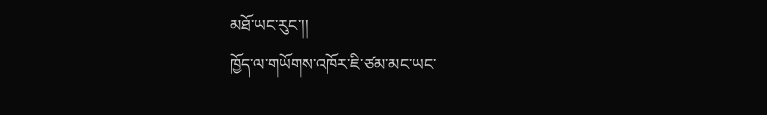མཐོ་ཡང་རུང་།།
ཁྱོད་ལ་གཡོགས་འཁོར་ཇི་ཙམ་མང་ཡང་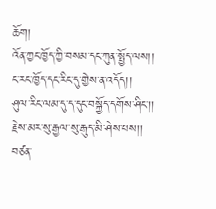ཆོག།
འོན་ཀྱང་ཁྱོད་ཀྱི་བསམ་དང་ཀུན་སྤྱོད་ལས།།
ང་རང་ཁྱོད་དང་རིང་དུ་གྱེས་ན་འདོད།།
ཤུལ་རིང་ལམ་དུ་ད་དུང་བསྐྱོད་དགོས་ཤིང་།།
རྗེས་མར་སུ་རྒྱལ་སུ་རྒུད་མི་ཤེས་པས།།
བཙན་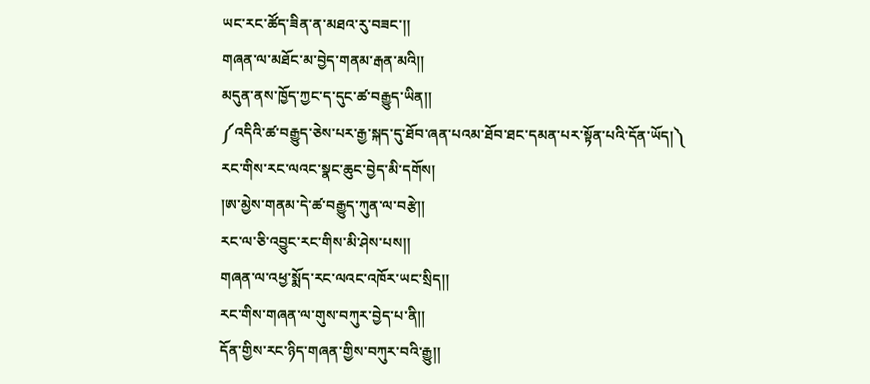ཡང་རང་ཚོད་ཟིན་ན་མཐའ་རུ་བཟང་།།
གཞན་ལ་མཐོང་མ་བྱེད་གནམ་རྒན་མའི།།
མདུན་ནས་ཁྱོད་ཀྱང་ད་དུང་ཚ་བརྒྱུད་ཡིན།།
༼འདིའི་ཚ་བརྒྱུད་ཅེས་པར་རྒྱ་སྐད་དུ་ཐོབ་ཞན་པའམ་ཐོབ་ཐང་དམན་པར་སྟོན་པའི་དོན་ཡོད།༽
རང་གིས་རང་ལའང་སྣང་ཆུང་བྱེད་མི་དགོས།
།ཨ་མྱེས་གནམ་དེ་ཚ་བརྒྱུད་ཀུན་ལ་བརྩེ།།
རང་ལ་ཅི་འབྱུང་རང་གིས་མི་ཤེས་པས།།
གཞན་ལ་འཕྱ་སྨོད་རང་ལའང་འཁོར་ཡང་སྲིད།།
རང་གིས་གཞན་ལ་གུས་བཀུར་བྱེད་པ་ནི།།
དོན་གྱིས་རང་ཉིད་གཞན་གྱིས་བཀུར་བའི་རྒྱུ།།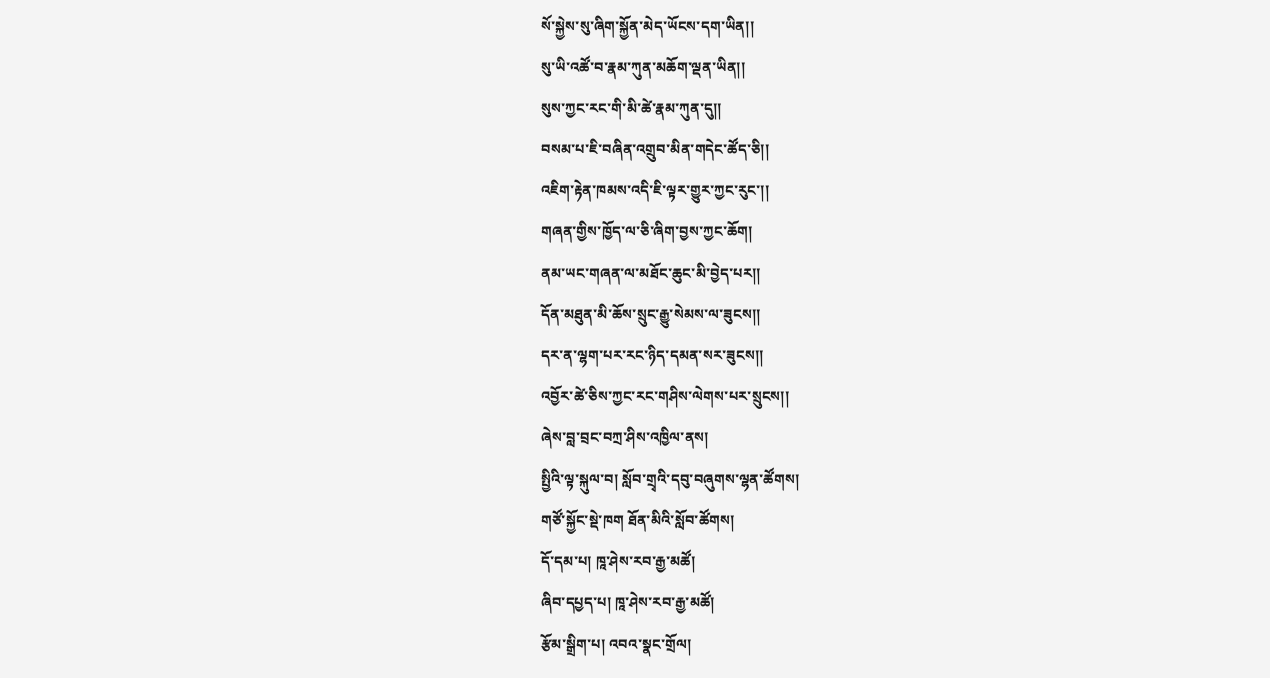སོ་སྐྱེས་སུ་ཞིག་སྐྱོན་མེད་ཡོངས་དག་ཡིན།།
སུ་ཡི་འཚོ་བ་རྣམ་ཀུན་མཆོག་ལྡན་ཡིན།།
སུས་ཀྱང་རང་གི་མི་ཚེ་རྣམ་ཀུན་དུ།།
བསམ་པ་ཇི་བཞིན་འགྲུབ་མིན་གདེང་ཚོད་ཅི།།
འཇིག་རྟེན་ཁམས་འདི་ཇི་ལྟར་གྱུར་ཀྱང་རུང་།།
གཞན་གྱིས་ཁྱོད་ལ་ཅི་ཞིག་བྱས་ཀྱང་ཆོག།
ནམ་ཡང་གཞན་ལ་མཐོང་ཆུང་མི་བྱེད་པར།།
དོན་མཐུན་མི་ཆོས་སྲུང་རྒྱུ་སེམས་ལ་ཟུངས།།
དར་ན་ལྷག་པར་རང་ཉིད་དམན་སར་ཟུངས།།
འབྱོར་ཚེ་ཅིས་ཀྱང་རང་གཤིས་ལེགས་པར་སྲུངས།།
ཞེས་བླ་བྲང་བཀྲ་ཤིས་འཁྱིལ་ནས།
སྤྱིའི་ལྟ་སྐུལ་བ། སློབ་གྲྭའི་དབུ་བཞུགས་ལྷན་ཚོགས།
གཙོ་སྐྱོང་སྡེ་ཁག ཐོན་མིའི་སློབ་ཚོགས།
དོ་དམ་པ། ཁཱ་ཤེས་རབ་རྒྱ་མཚོ།
ཞིབ་དཔྱད་པ། ཁཱ་ཤེས་རབ་རྒྱ་མཚོ།
རྩོམ་སྒྲིག་པ། འབའ་སྣང་གྲོལ།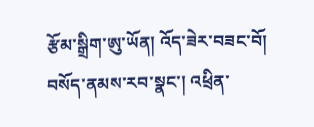རྩོམ་སྒྲིག་ཨུ་ཡོན། འོད་ཟེར་བཟང་བོ། བསོད་ནམས་རབ་སྣང་། འཕྲིན་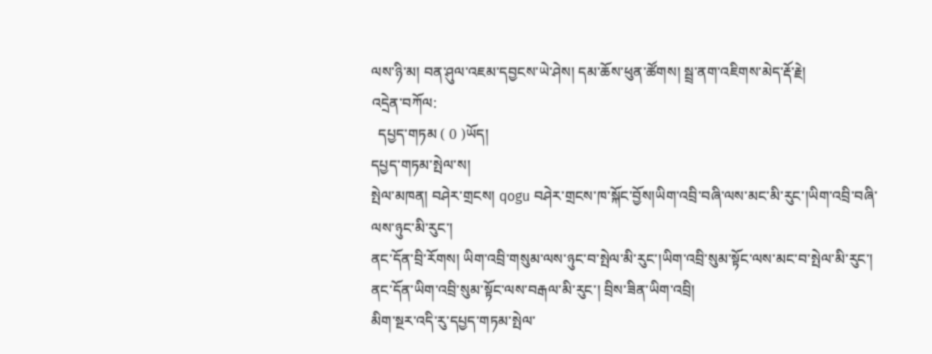ལས་ཉི་མ། བན་ཤུལ་འཇམ་དབྱངས་ཡེ་ཤེས། དམ་ཆོས་ཕུན་ཚོགས། སྦྲ་ནག་འཇིགས་མེད་རྡོ་རྗེ།
འདྲེན་བཀོལ:
  དཔྱད་གཏམ ( 0 )ཡོད།
དཔྱད་གཏམ་སྤེལ་ས།
སྤེལ་མཁན། བཤེར་གྲངས། qogu བཤེར་གྲངས་ཁ་སྐོང་བྱོས།ཡིག་འབྲི་བཞི་ལས་མང་མི་རུང་།ཡིག་འབྲི་བཞི་ལས་ཉུང་མི་རུང་།
ནང་དོན་བྲི་རོགས། ཡིག་འབྲི་གསུམ་ལས་ཉུང་བ་སྤེལ་མི་རུང་།ཡིག་འབྲི་སུམ་སྟོང་ལས་མང་བ་སྤེལ་མི་རུང་།
ནང་དོན་ཡིག་འབྲི་སུམ་སྟོང་ལས་བརྒལ་མི་རུང་། བྲིས་ཟིན་ཡིག་འབྲི།
མིག་སྔར་འདི་རུ་དཔྱད་གཏམ་སྤེལ་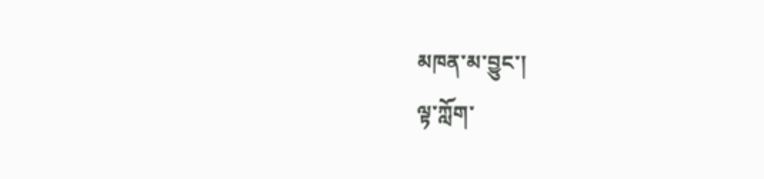མཁན་མ་བྱུང་།
ལྟ་ཀློག་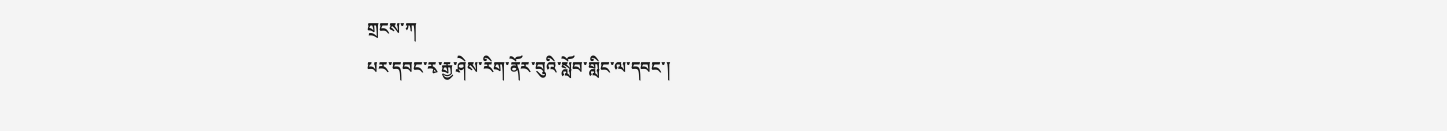གྲངས་ཀ
པར་དབང་རྭ་རྒྱ་ཤེས་རིག་ནོར་བུའི་སློབ་གླིང་ལ་དབང་།